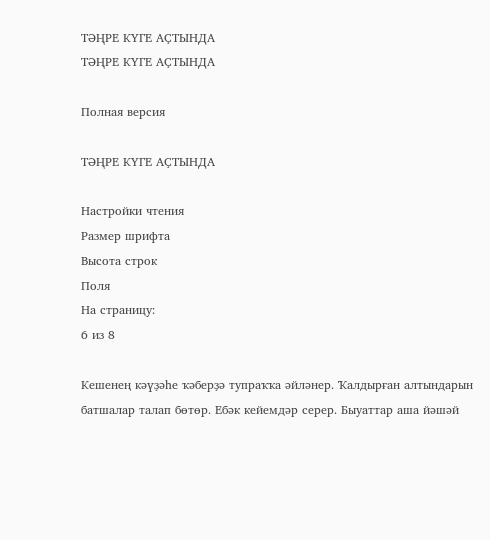ТӘҢРЕ КҮГЕ АҪТЫНДА
ТӘҢРЕ КҮГЕ АҪТЫНДА

Полная версия

ТӘҢРЕ КҮГЕ АҪТЫНДА

Настройки чтения
Размер шрифта
Высота строк
Поля
На страницу:
6 из 8

Кешенең кәүҙәһе ҡәберҙә тупраҡҡа әйләнер. Ҡалдырған алтындарын батшалар талап бөтөр. Ебәк кейемдәр серер. Быуаттар аша йәшәй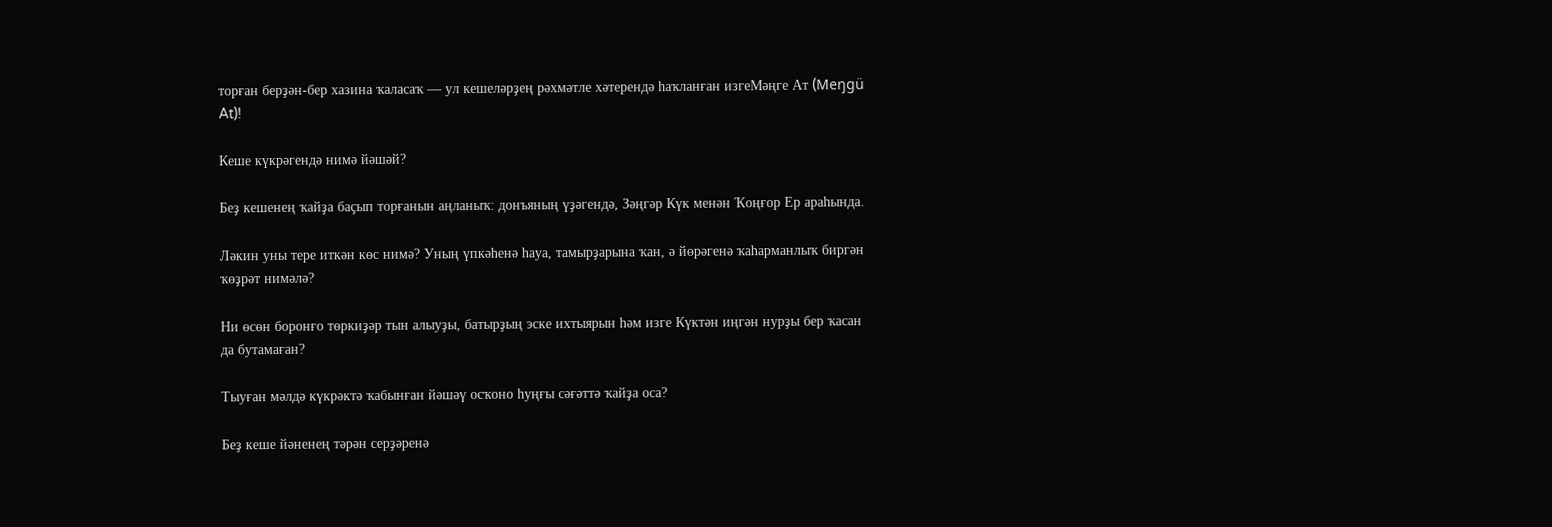торған берҙән-бер хазина ҡаласаҡ — ул кешеләрҙең рәхмәтле хәтерендә һаҡланған изгеМәңге Ат (Meŋgü At)!

Кеше күкрәгендә нимә йәшәй?

Беҙ кешенең ҡайҙа баҫып торғанын аңланыҡ: донъяның үҙәгендә, Зәңгәр Күк менән Ҡоңғор Ер араһында.

Ләкин уны тере иткән көс нимә? Уның үпкәһенә һауа, тамырҙарына ҡан, ә йөрәгенә ҡаһарманлыҡ биргән ҡөҙрәт нимәлә?

Ни өсөн боронғо төркиҙәр тын алыуҙы, батырҙың эске ихтыярын һәм изге Күктән иңгән нурҙы бер ҡасан да бутамаған?

Тыуған мәлдә күкрәктә ҡабынған йәшәү осҡоно һуңғы сәғәттә ҡайҙа оса?

Беҙ кеше йәненең тәрән серҙәренә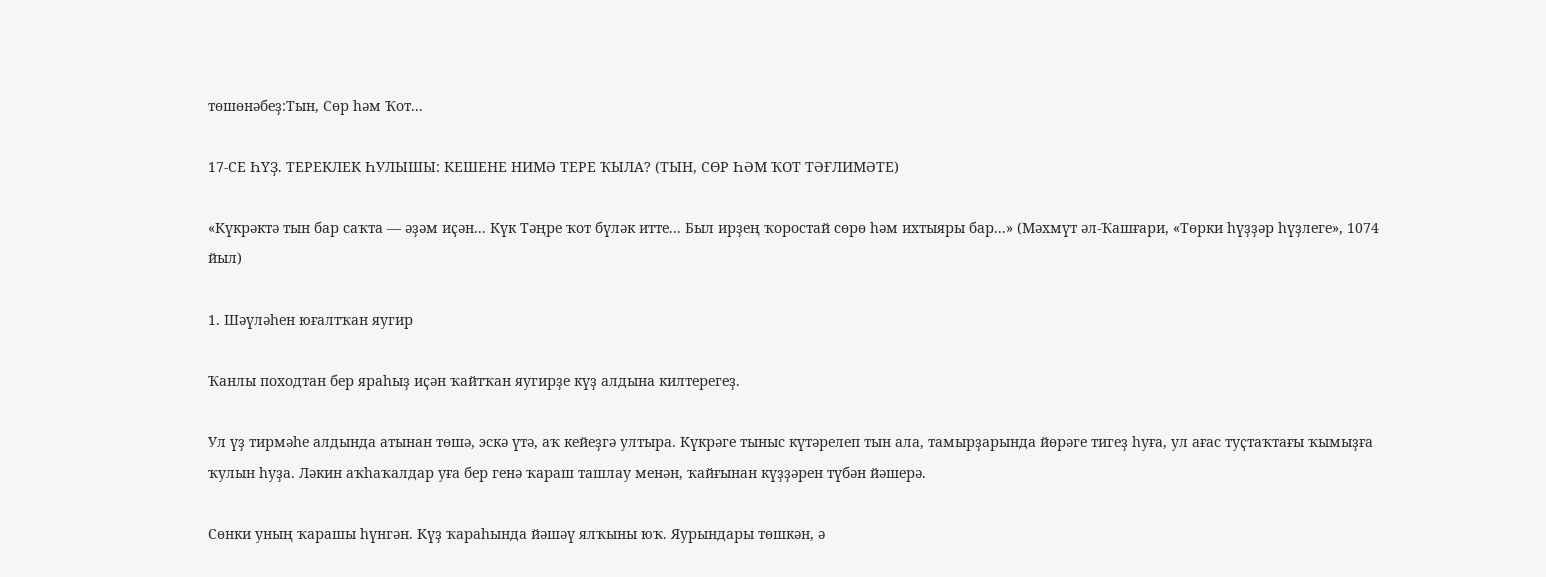төшөнәбеҙ:Тын, Сөр һәм Ҡот...

17-СЕ ҺҮҘ. ТЕРЕКЛЕК ҺУЛЫШЫ: КЕШЕНЕ НИМӘ ТЕРЕ ҠЫЛА? (ТЫН, СӨР ҺӘМ ҠОТ ТӘҒЛИМӘТЕ)

«Күкрәктә тын бар саҡта — әҙәм иҫән... Күк Тәңре ҡот бүләк итте... Был ирҙең ҡоростай сөрө һәм ихтыяры бар...» (Мәхмүт әл-Ҡашғари, «Төрки һүҙҙәр һүҙлеге», 1074 йыл)

1. Шәүләһен юғалтҡан яугир

Ҡанлы походтан бер яраһыҙ иҫән ҡайтҡан яугирҙе күҙ алдына килтерегеҙ.

Ул үҙ тирмәһе алдында атынан төшә, эскә үтә, аҡ кейеҙгә ултыра. Күкрәге тыныс күтәрелеп тын ала, тамырҙарында йөрәге тигеҙ һуға, ул ағас туҫтаҡтағы ҡымыҙға ҡулын һуҙа. Ләкин аҡһаҡалдар уға бер генә ҡараш ташлау менән, ҡайғынан күҙҙәрен түбән йәшерә.

Сөнки уның ҡарашы һүнгән. Күҙ ҡараһында йәшәү ялҡыны юҡ. Яурындары төшкән, ә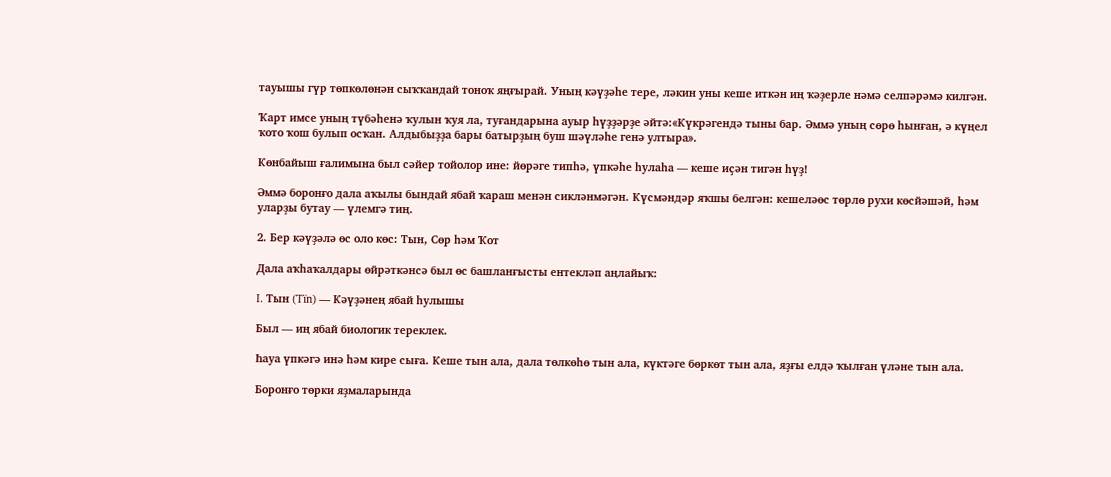тауышы гүр төпкөлөнән сыҡҡандай тоноҡ яңғырай. Уның кәүҙәһе тере, ләкин уны кеше иткән иң ҡәҙерле нәмә селпәрәмә килгән.

Ҡарт имсе уның түбәһенә ҡулын ҡуя ла, туғандарына ауыр һүҙҙәрҙе әйтә:«Күкрәгендә тыны бар. Әммә уның сөрө һынған, ә күңел ҡото ҡош булып осҡан. Алдыбыҙҙа бары батырҙың буш шәүләһе генә ултыра».

Көнбайыш ғалимына был сәйер тойолор ине: йөрәге типһә, үпкәһе һулаһа — кеше иҫән тигән һүҙ!

Әммә боронғо дала аҡылы бындай ябай ҡараш менән сикләнмәгән. Күсмәндәр яҡшы белгән: кешеләөс төрлө рухи көсйәшәй, һәм уларҙы бутау — үлемгә тиң.

2. Бер кәүҙәлә өс оло көс: Тын, Сөр һәм Ҡот

Дала аҡһаҡалдары өйрәткәнсә был өс башланғысты ентекләп аңлайыҡ:

I. Тын (Tïn) — Кәүҙәнең ябай һулышы

Был — иң ябай биологик тереклек.

Һауа үпкәгә инә һәм кире сыға. Кеше тын ала, дала төлкөһө тын ала, күктәге бөркөт тын ала, яҙғы елдә ҡылған үләне тын ала.

Боронғо төрки яҙмаларында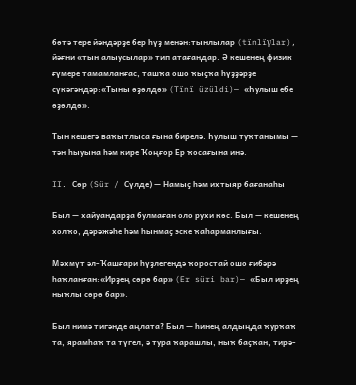бөтә тере йәндәрҙе бер һүҙ менән:тынлылар (tïnlïγlar), йәғни «тын алыусылар» тип атағандар. Ә кешенең физик ғүмере тамамланғас, ташҡа ошо ҡыҫҡа һүҙҙәрҙе сүкәгәндәр:«Тыны өҙөлдө» (Tïnï üzüldi)— «Һулыш ебе өҙөлдө».

Тын кешегә ваҡытлыса ғына бирелә. Һулыш туҡтанымы — тән һыуына һәм кире Ҡоңғор Ер ҡосағына инә.

II. Сөр (Sür / Сүлде) — Намыҫ һәм ихтыяр бағанаһы

Был — хайуандарҙа булмаған оло рухи көс. Был — кешенең холҡо, дәрәжәһе һәм һынмаҫ эске ҡаһарманлығы.

Мәхмүт әл-Ҡашғари һүҙлегендә ҡоростай ошо ғибәрә һаҡланған:«Ирҙең сөрө бар» (Er süri bar)— «Был ирҙең ныҡлы сөрө бар».

Был нимә тигәнде аңлата? Был — һинең алдыңда ҡурҡаҡ та, ярамһаҡ та түгел, ә тура ҡарашлы, ныҡ баҫҡан, тирә-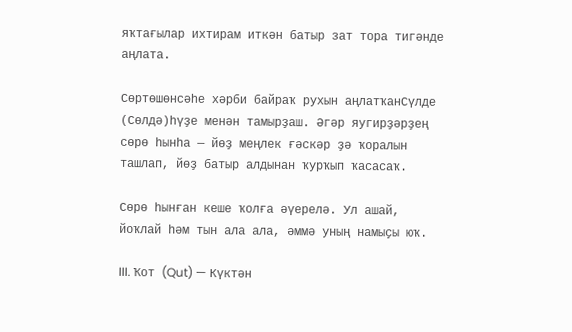яҡтағылар ихтирам иткән батыр зат тора тигәнде аңлата.

Сөртөшөнсәһе хәрби байраҡ рухын аңлатҡанСүлде (Сөлдә)һүҙе менән тамырҙаш. Әгәр яугирҙәрҙең сөрө һынһа — йөҙ меңлек ғәскәр ҙә ҡоралын ташлап, йөҙ батыр алдынан ҡурҡып ҡасасаҡ.

Сөрө һынған кеше ҡолға әүерелә. Ул ашай, йоҡлай һәм тын ала ала, әммә уның намыҫы юҡ.

III. Ҡот (Qut) — Күктән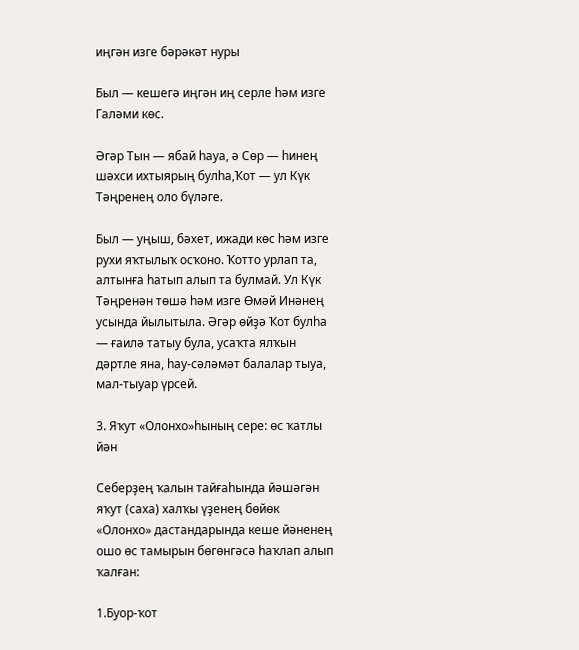иңгән изге бәрәкәт нуры

Был — кешегә иңгән иң серле һәм изге Галәми көс.

Әгәр Тын — ябай һауа, ә Сөр — һинең шәхси ихтыярың булһа,Ҡот — ул Күк Тәңренең оло бүләге.

Был — уңыш, бәхет, ижади көс һәм изге рухи яҡтылыҡ осҡоно. Ҡотто урлап та, алтынға һатып алып та булмай. Ул Күк Тәңренән төшә һәм изге Өмәй Инәнең усында йылытыла. Әгәр өйҙә Ҡот булһа — ғаилә татыу була, усаҡта ялҡын дәртле яна, һау-сәләмәт балалар тыуа, мал-тыуар үрсей.

3. Яҡут «Олонхо»һының сере: өс ҡатлы йән

Себерҙең ҡалын тайғаһында йәшәгән яҡут (саха) халҡы үҙенең бөйөк «Олонхо» дастандарында кеше йәненең ошо өс тамырын бөгөнгәсә һаҡлап алып ҡалған:

1.Буор-ҡот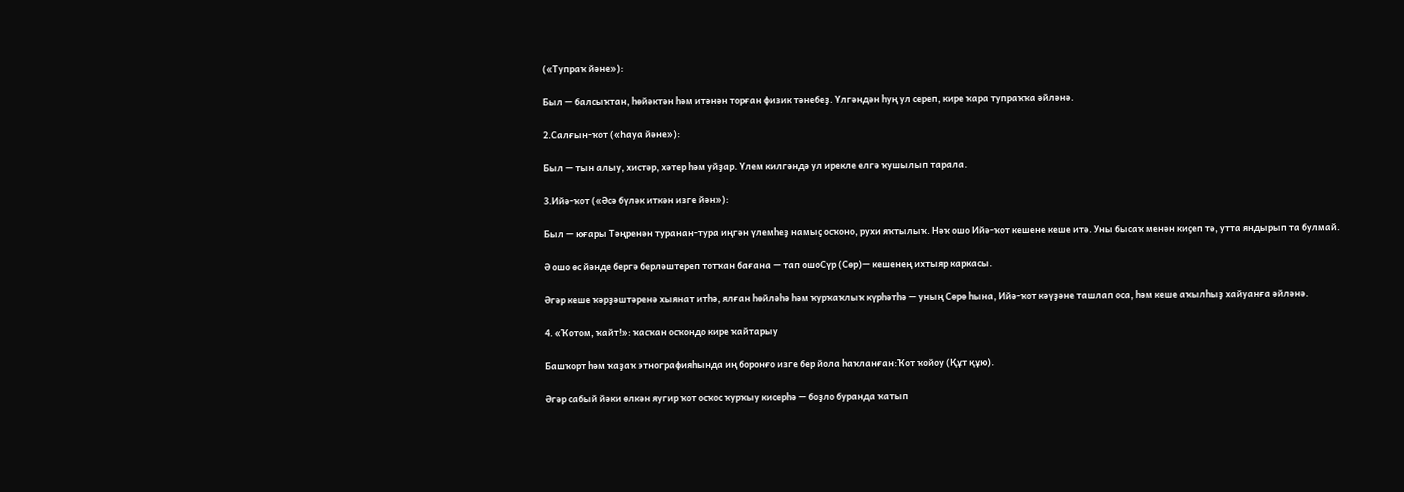(«Тупраҡ йәне»):

Был — балсыҡтан, һөйәктән һәм итәнән торған физик тәнебеҙ. Үлгәндән һуң ул сереп, кире ҡара тупраҡҡа әйләнә.

2.Салғын-ҡот («Һауа йәне»):

Был — тын алыу, хистәр, хәтер һәм уйҙар. Үлем килгәндә ул ирекле елгә ҡушылып тарала.

3.Ийә-ҡот («Әсә бүләк иткән изге йән»):

Был — юғары Тәңренән туранан-тура иңгән үлемһеҙ намыҫ осҡоно, рухи яҡтылыҡ. Нәҡ ошо Ийә-ҡот кешене кеше итә. Уны бысаҡ менән киҫеп тә, утта яндырып та булмай.

Ә ошо өс йәнде бергә берләштереп тотҡан бағана — тап ошоСүр (Сөр)— кешенең ихтыяр каркасы.

Әгәр кеше ҡәрҙәштәренә хыянат итһә, ялған һөйләһә һәм ҡурҡаҡлыҡ күрһәтһә — уның Сөрө һына, Ийә-ҡот кәүҙәне ташлап оса, һәм кеше аҡылһыҙ хайуанға әйләнә.

4. «Ҡотом, ҡайт!»: ҡасҡан осҡондо кире ҡайтарыу

Башҡорт һәм ҡаҙаҡ этнографияһында иң боронғо изге бер йола һаҡланған:Ҡот ҡойоу (Құт құю).

Әгәр сабый йәки өлкән яугир ҡот осҡос ҡурҡыу кисерһә — боҙло буранда ҡатып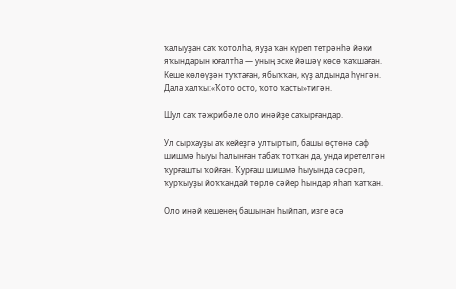ҡалыуҙан саҡ ҡотолһа, яуҙа ҡан күреп тетрәнһә йәки яҡындарын юғалтһа — уның эске йәшәү көсө ҡаҡшаған. Кеше көлөүҙән туҡтаған, ябыҡҡан, күҙ алдында һүнгән. Дала халҡы:«Ҡото осто, ҡото ҡасты»тигән.

Шул саҡ тәжрибәле оло инәйҙе саҡырғандар.

Ул сырхауҙы аҡ кейеҙгә ултыртып, башы өҫтөнә саф шишмә һыуы һалынған табаҡ тотҡан да, унда иретелгән ҡурғашты ҡойған. Ҡурғаш шишмә һыуында сәсрәп, ҡурҡыуҙы йоҡҡандай төрлө сәйер һындар яһап ҡатҡан.

Оло инәй кешенең башынан һыйпап, изге әсә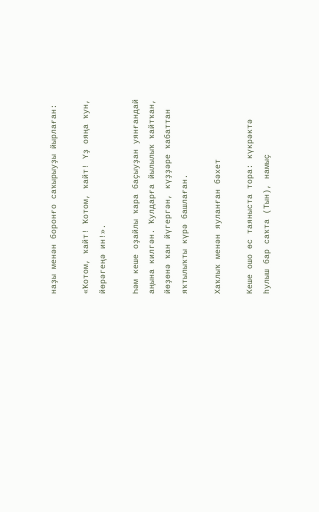наҙы менән боронғо саҡырыуҙы йырлаған:

«Ҡотом, ҡайт! Ҡотом, ҡайт! Үҙ ояңа ҡун, йөрәгеңә ин!».

Һәм кеше оҙайлы ҡара баҫыуҙан уянғандай аңына килгән. Ҡулдарға йылылыҡ ҡайтҡан, йөҙөнә ҡан йүгергән, күҙҙәре ҡабаттан яҡтылыҡты күрә башлаған.

Хаҡлыҡ менән яуланған бәхет

Кеше ошо өс таяныста тора: күкрәктә һулыш бар саҡта (Тын), намыҫ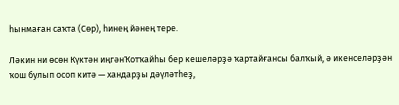һынмаған саҡта (Сөр), һинең йәнең тере.

Ләкин ни өсөн Күктән иңгәнҠотҡайһы бер кешеләрҙә ҡартайғансы балҡый, ә икенселәрҙән ҡош булып осоп китә — хандарҙы дәүләтһеҙ,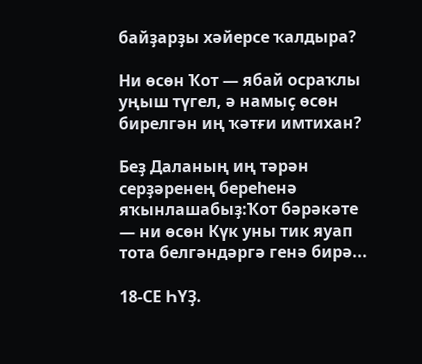байҙарҙы хәйерсе ҡалдыра?

Ни өсөн Ҡот — ябай осраҡлы уңыш түгел, ә намыҫ өсөн бирелгән иң ҡәтғи имтихан?

Беҙ Даланың иң тәрән серҙәренең береһенә яҡынлашабыҙ:Ҡот бәрәкәте — ни өсөн Күк уны тик яуап тота белгәндәргә генә бирә...

18-СЕ ҺҮҘ.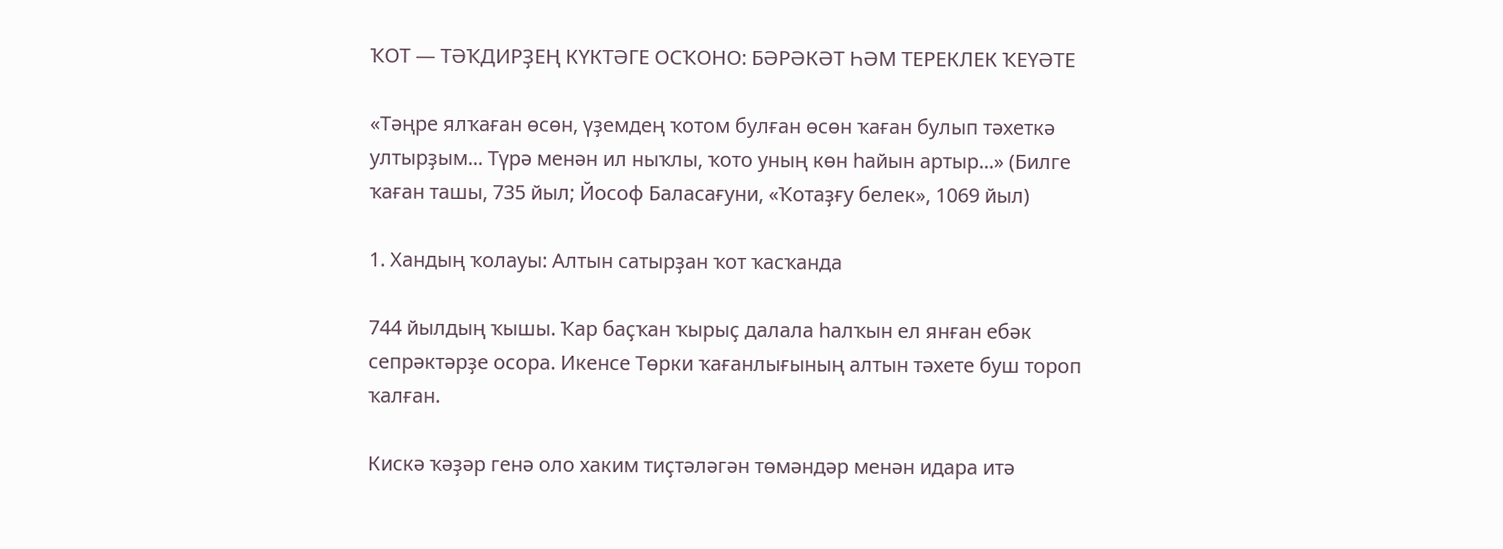ҠОТ — ТӘҠДИРҘЕҢ КҮКТӘГЕ ОСҠОНО: БӘРӘКӘТ ҺӘМ ТЕРЕКЛЕК ҠЕҮӘТЕ

«Тәңре ялҡаған өсөн, үҙемдең ҡотом булған өсөн ҡаған булып тәхеткә ултырҙым... Түрә менән ил ныҡлы, ҡото уның көн һайын артыр...» (Билге ҡаған ташы, 735 йыл; Йософ Баласағуни, «Ҡотаҙғу белек», 1069 йыл)

1. Хандың ҡолауы: Алтын сатырҙан ҡот ҡасҡанда

744 йылдың ҡышы. Ҡар баҫҡан ҡырыҫ далала һалҡын ел янған ебәк сепрәктәрҙе осора. Икенсе Төрки ҡағанлығының алтын тәхете буш тороп ҡалған.

Кискә ҡәҙәр генә оло хаким тиҫтәләгән төмәндәр менән идара итә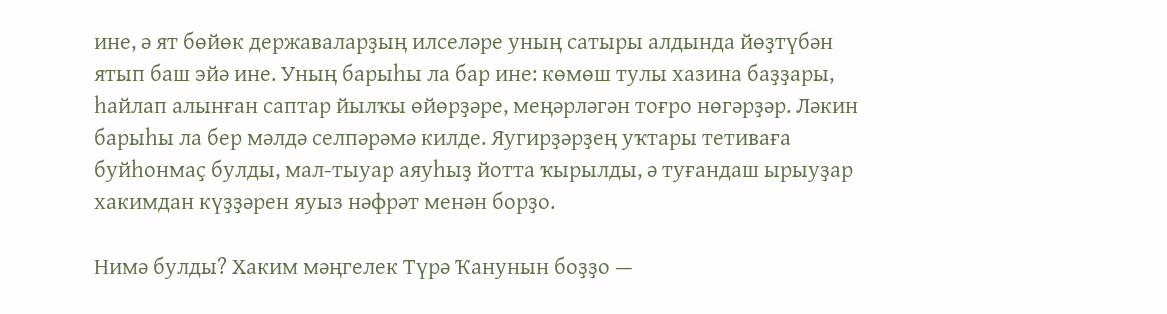ине, ә ят бөйөк державаларҙың илселәре уның сатыры алдында йөҙтүбән ятып баш эйә ине. Уның барыһы ла бар ине: көмөш тулы хазина баҙҙары, һайлап алынған саптар йылҡы өйөрҙәре, меңәрләгән тоғро нөгәрҙәр. Ләкин барыһы ла бер мәлдә селпәрәмә килде. Яугирҙәрҙең уҡтары тетиваға буйһонмаҫ булды, мал-тыуар аяуһыҙ йотта ҡырылды, ә туғандаш ырыуҙар хакимдан күҙҙәрен яуыз нәфрәт менән борҙо.

Нимә булды? Хаким мәңгелек Түрә Ҡанунын боҙҙо —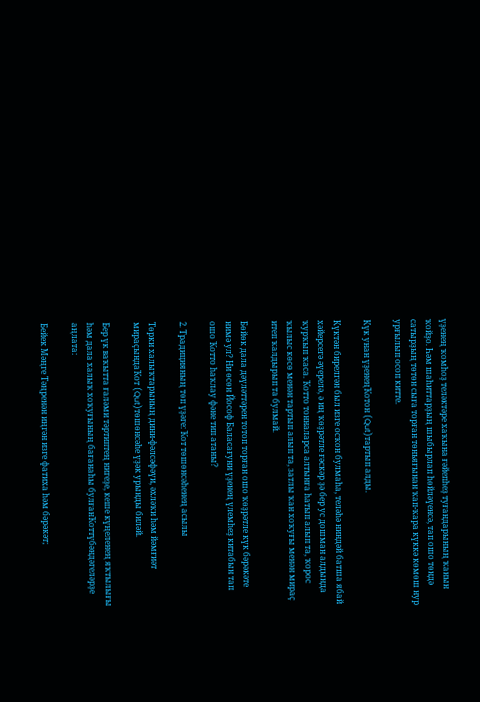үҙенең ҡомһоҙ теләктәре хаҡына ғәйепһеҙ туғандарының ҡанын ҡойҙо. Һәм шаһиттарҙың шыбырлап һөйләүенсә, тап ошо төндә сатырҙың төтөн сыға торған төньяғынан ҡап-ҡара күккә көмөш нур урғылып осоп китте.

Күк унан үҙенеңҠотон (Qut)тартып алды.

Күктән бирелгән был изге осҡон булмаһа, теләһә ниндәй батша ябай хәйерсегә әүерелә, ә иң ҡөҙрәтле ғәскәр ҙә бер ус дошман алдында ҡурҡып ҡаса. Ҡотто тонналарса алтынға һатып алып та, ҡорос ҡылыс көсө менән тартып алып та, затлы ҡан хоҡуғы менән мираҫ итеп ҡалдырып та булмай.

Бөйөк дала дәүләттәрен тотоп торған ошо ҡөҙрәтле күк бәрәкәте нимә ул? Ни өсөн Йософ Баласағуни үҙенең үлемһеҙ китабын тап ошо Ҡотто һаҡлау фәне тип атаны?

2. Традицияның төп үҙәге: Ҡот төшөнсәһенең асылы

Төрки халыҡтарының дини-фәлсәфәүи, әхләҡи һәм йәмғиәт мираҫындаҠот (Qut)төшөнсәһе үҙәк урынды биләй.

Бер үк ваҡытта ғаләми тәртиптең нигеҙе, кеше күңеленең яҡтылығы һәм дала халыҡ хоҡуғының бағанаһы булғанҠоттүбәндәгеләрҙе аңлата:

Бейек Мәңге Тәңренән иңгән изге фатиха һәм бәрәкәт;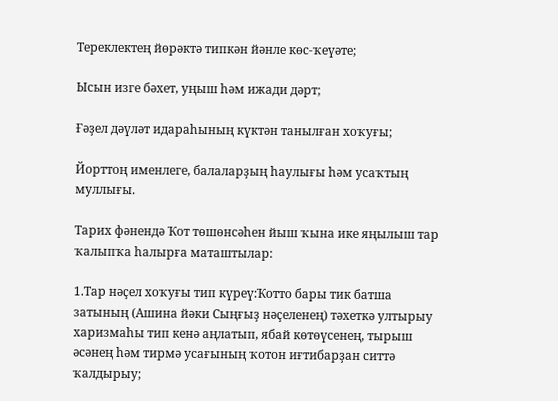Тереклектең йөрәктә типкән йәнле көс-ҡеүәте;

Ысын изге бәхет, уңыш һәм ижади дәрт;

Ғәҙел дәүләт идараһының күктән танылған хоҡуғы;

Йорттоң именлеге, балаларҙың һаулығы һәм усаҡтың муллығы.

Тарих фәнендә Ҡот төшөнсәһен йыш ҡына ике яңылыш тар ҡалыпҡа һалырға маташтылар:

1.Тар нәҫел хоҡуғы тип күреү:Ҡотто бары тик батша затының (Ашина йәки Сыңғыҙ нәҫеленең) тәхеткә ултырыу харизмаһы тип кенә аңлатып, ябай көтөүсенең, тырыш әсәнең һәм тирмә усағының ҡотон иғтибарҙан ситтә ҡалдырыу;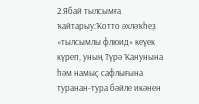2.Ябай тылсымға ҡайтарыу:Ҡотто әхләҡһеҙ «тылсымлы флюид» кеүек күреп, уның Түрә Ҡанунына һәм намыҫ сафлығына туранан-тура бәйле икәнен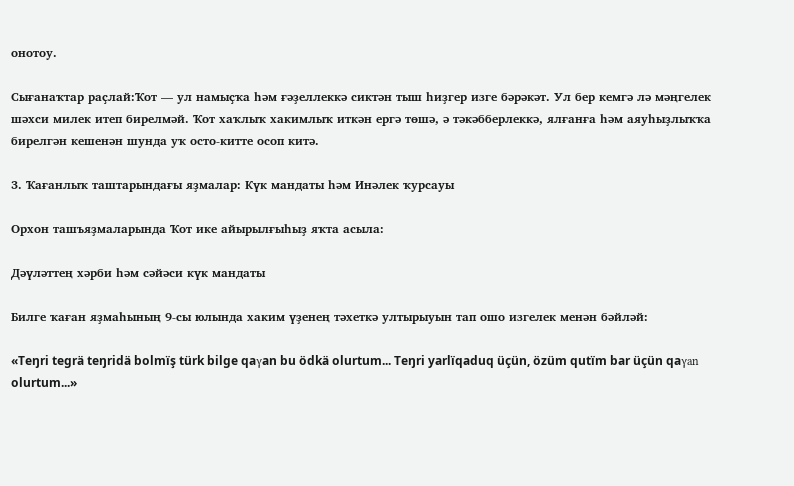онотоу.

Сығанаҡтар раҫлай:Ҡот — ул намыҫҡа һәм ғәҙеллеккә сиктән тыш һиҙгер изге бәрәкәт. Ул бер кемгә лә мәңгелек шәхси милек итеп бирелмәй. Ҡот хаҡлыҡ хакимлыҡ иткән ергә төшә, ә тәкәбберлеккә, ялғанға һәм аяуһыҙлыҡҡа бирелгән кешенән шунда уҡ осто-китте осоп китә.

3. Ҡағанлыҡ таштарындағы яҙмалар: Күк мандаты һәм Инәлек ҡурсауы

Орхон ташъяҙмаларында Ҡот ике айырылғыһыҙ яҡта асыла:

Дәүләттең хәрби һәм сәйәси күк мандаты

Билге ҡаған яҙмаһының 9-сы юлында хаким үҙенең тәхеткә ултырыуын тап ошо изгелек менән бәйләй:

«Teŋri tegrä teŋridä bolmïş türk bilge qaγan bu ödkä olurtum... Teŋri yarlïqaduq üçün, özüm qutïm bar üçün qaγan olurtum...»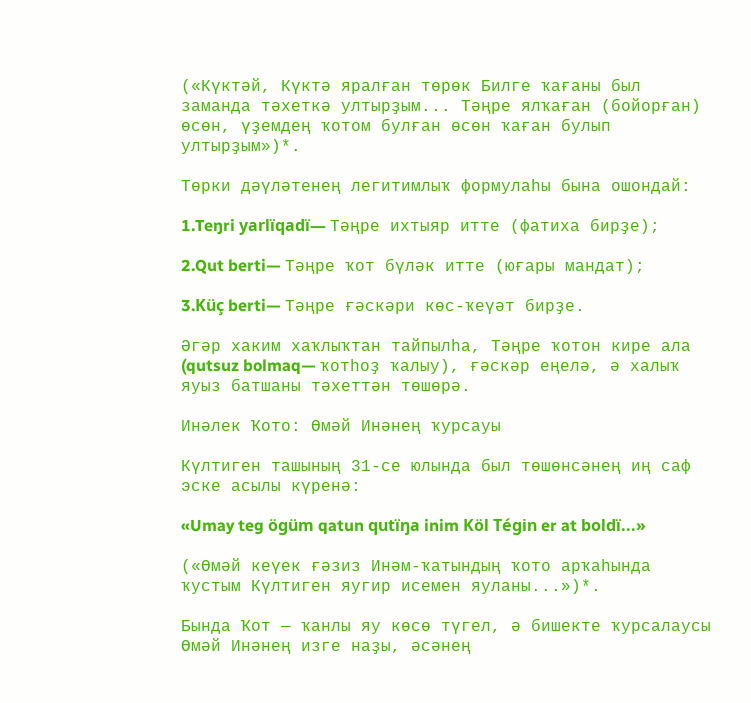(«Күктәй, Күктә яралған төрөк Билге ҡағаны был заманда тәхеткә ултырҙым... Тәңре ялҡаған (бойорған) өсөн, үҙемдең ҡотом булған өсөн ҡаған булып ултырҙым»)*.

Төрки дәүләтенең легитимлыҡ формулаһы бына ошондай:

1.Teŋri yarlïqadï— Тәңре ихтыяр итте (фатиха бирҙе);

2.Qut berti— Тәңре ҡот бүләк итте (юғары мандат);

3.Küç berti— Тәңре ғәскәри көс-ҡеүәт бирҙе.

Әгәр хаким хаҡлыҡтан тайпылһа, Тәңре ҡотон кире ала (qutsuz bolmaq— ҡотһоҙ ҡалыу), ғәскәр еңелә, ә халыҡ яуыз батшаны тәхеттән төшөрә.

Инәлек Ҡото: Өмәй Инәнең ҡурсауы

Күлтиген ташының 31-се юлында был төшөнсәнең иң саф эске асылы күренә:

«Umay teg ögüm qatun qutïŋa inim Köl Tégin er at boldï...»

(«Өмәй кеүек ғәзиз Инәм-ҡатындың ҡото арҡаһында ҡустым Күлтиген яугир исемен яуланы...»)*.

Бында Ҡот — ҡанлы яу көсө түгел, ә бишекте ҡурсалаусы Өмәй Инәнең изге наҙы, әсәнең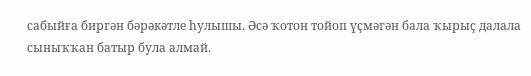сабыйға биргән бәрәкәтле һулышы. Әсә ҡотон тойоп үҫмәгән бала ҡырыҫ далала сыныҡҡан батыр була алмай.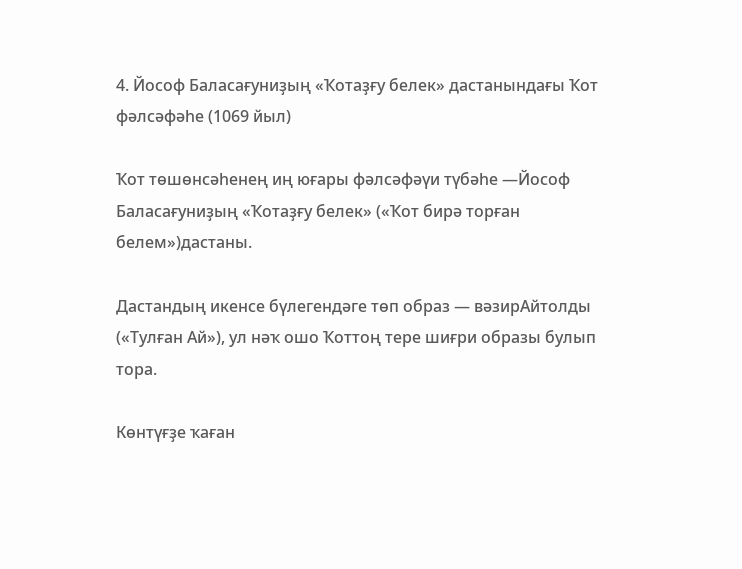4. Йософ Баласағуниҙың «Ҡотаҙғу белек» дастанындағы Ҡот фәлсәфәһе (1069 йыл)

Ҡот төшөнсәһенең иң юғары фәлсәфәүи түбәһе —Йософ Баласағуниҙың «Ҡотаҙғу белек» («Ҡот бирә торған белем»)дастаны.

Дастандың икенсе бүлегендәге төп образ — вәзирАйтолды («Тулған Ай»), ул нәҡ ошо Ҡоттоң тере шиғри образы булып тора.

Көнтүғҙе ҡаған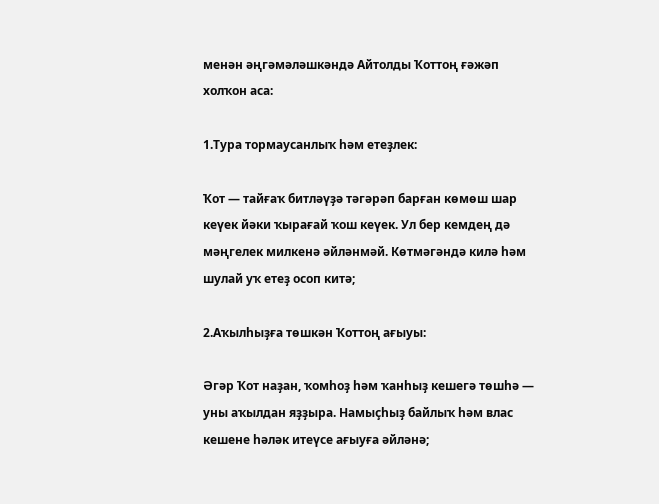менән әңгәмәләшкәндә Айтолды Ҡоттоң ғәжәп холҡон аса:

1.Тура тормаусанлыҡ һәм етеҙлек:

Ҡот — тайғаҡ битләүҙә тәгәрәп барған көмөш шар кеүек йәки ҡырағай ҡош кеүек. Ул бер кемдең дә мәңгелек милкенә әйләнмәй. Көтмәгәндә килә һәм шулай уҡ етеҙ осоп китә;

2.Аҡылһыҙға төшкән Ҡоттоң ағыуы:

Әгәр Ҡот наҙан, ҡомһоҙ һәм ҡанһыҙ кешегә төшһә — уны аҡылдан яҙҙыра. Намыҫһыҙ байлыҡ һәм влас кешене һәләк итеүсе ағыуға әйләнә;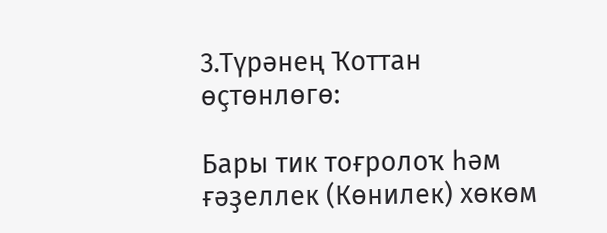3.Түрәнең Ҡоттан өҫтөнлөгө:

Бары тик тоғролоҡ һәм ғәҙеллек (Көнилек) хөкөм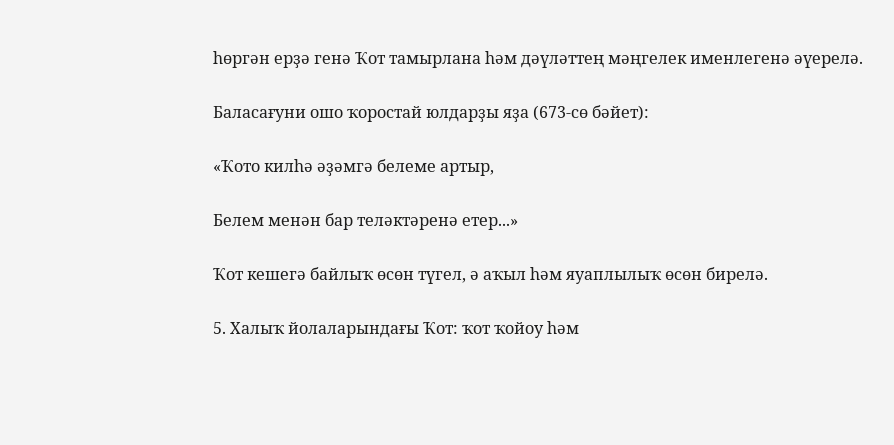һөргән ерҙә генә Ҡот тамырлана һәм дәүләттең мәңгелек именлегенә әүерелә.

Баласағуни ошо ҡоростай юлдарҙы яҙа (673-сө бәйет):

«Ҡото килһә әҙәмгә белеме артыр,

Белем менән бар теләктәренә етер...»

Ҡот кешегә байлыҡ өсөн түгел, ә аҡыл һәм яуаплылыҡ өсөн бирелә.

5. Халыҡ йолаларындағы Ҡот: ҡот ҡойоу һәм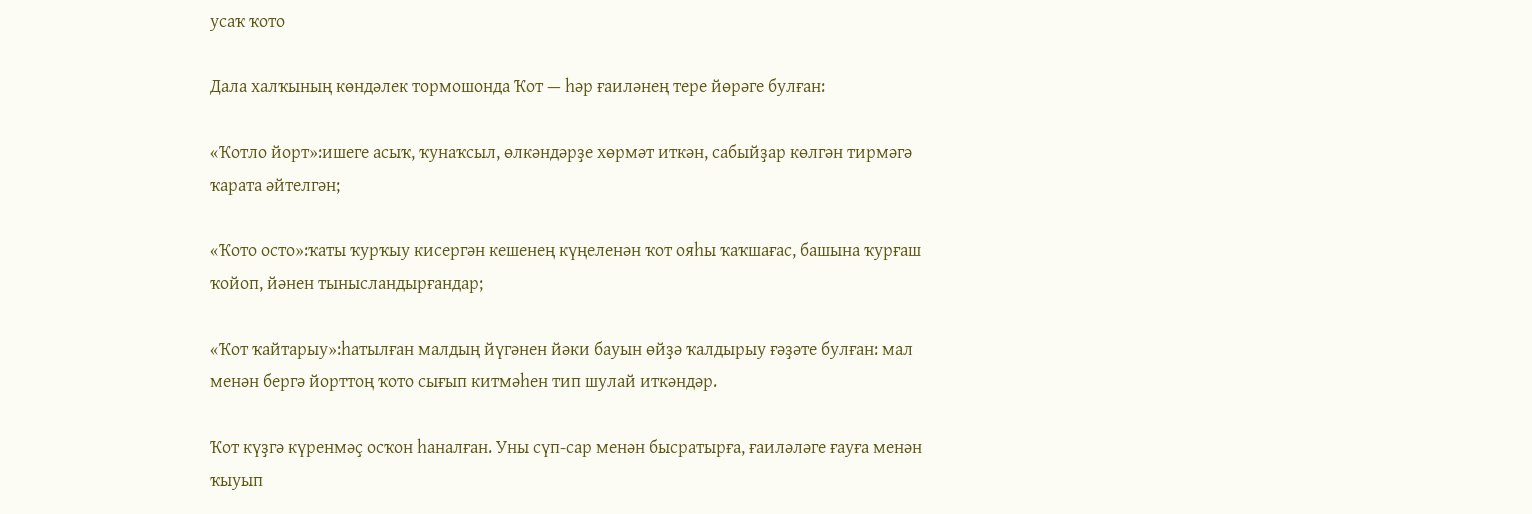усаҡ ҡото

Дала халҡының көндәлек тормошонда Ҡот — һәр ғаиләнең тере йөрәге булған:

«Ҡотло йорт»:ишеге асыҡ, ҡунаҡсыл, өлкәндәрҙе хөрмәт иткән, сабыйҙар көлгән тирмәгә ҡарата әйтелгән;

«Ҡото осто»:ҡаты ҡурҡыу кисергән кешенең күңеленән ҡот ояһы ҡаҡшағас, башына ҡурғаш ҡойоп, йәнен тынысландырғандар;

«Ҡот ҡайтарыу»:һатылған малдың йүгәнен йәки бауын өйҙә ҡалдырыу ғәҙәте булған: мал менән бергә йорттоң ҡото сығып китмәһен тип шулай иткәндәр.

Ҡот күҙгә күренмәҫ осҡон һаналған. Уны сүп-сар менән бысратырға, ғаиләләге ғауға менән ҡыуып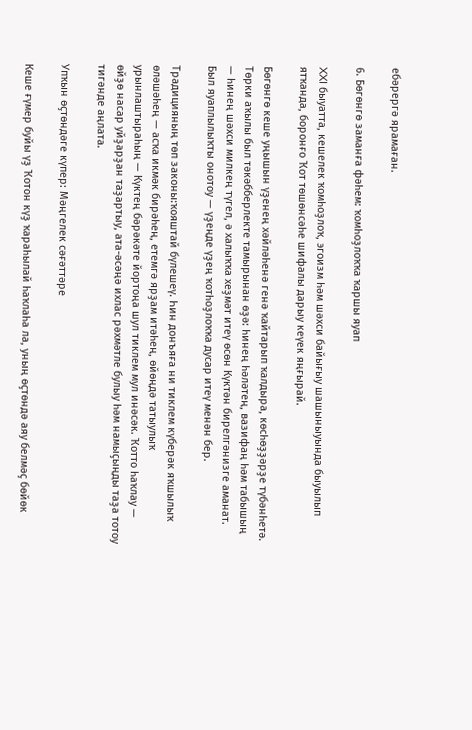ебәрергә ярамаған.

6. Бөгөнгө заманға фәһем: ҡомһоҙлоҡҡа ҡаршы яуап

XXI быуатта, кешелек ҡомһоҙлоҡ, эгоизм һәм шәхси байығыу шашыныуында быуылып ятҡанда, боронғо Ҡот төшөнсәһе шифалы дарыу кеүек яңғырай.

Бөгөнгө кеше уңышын үҙенең хәйләһенә генә ҡайтарып ҡалдыра, көсһөҙҙәрҙе түбәнһетә. Төрки аҡылы был тәкәбберлекте тамырынан өҙә: һинең һәләтең, вазифаң һәм табышың — һинең шәхси милкең түгел, ә халыҡҡа хеҙмәт итеү өсөн Күктән бирелгәнизге аманат. Был яуаплылыҡты онотоу — үҙеңде үҙең ҡотһоҙлоҡҡа дусар итеү менән бер.

Традицияның төп законы:ҡояштай бүлешеү. Һин донъяға ни тиклем күберәк яҡшылыҡ өләшәһең — асҡа икмәк бирәһең, етемгә ярҙам итәһең, өйөңдә татыулыҡ урынлаштыраһың — Күктең бәрәкәте йортоңа шул тиклем мул инәсәк. Ҡотто һаҡлау — өйҙө насар уйҙарҙан таҙартыу, ата-әсәңә ихлас рәхмәтле булыу һәм намыҫыңды таҙа тотоу тигәнде аңлата.

Упҡын өҫтөндәге күпер: Мәңгелек сәғәттәре

Кеше ғүмер буйы үҙ Ҡотон күҙ ҡараһылай һаҡлаһа ла, уның өҫтөндә аяу белмәҫ бөйөк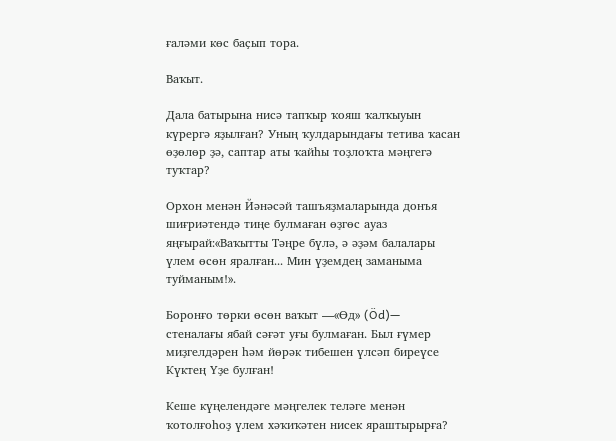ғаләми көс баҫып тора.

Ваҡыт.

Дала батырына нисә тапҡыр ҡояш ҡалҡыуын күрергә яҙылған? Уның ҡулдарындағы тетива ҡасан өҙөлөр ҙә, саптар аты ҡайһы тоҙлоҡта мәңгегә туҡтар?

Орхон менән Йәнәсәй ташъяҙмаларында донъя шиғриәтендә тиңе булмаған өҙгөс ауаз яңғырай:«Ваҡытты Тәңре бүлә, ә әҙәм балалары үлем өсөн яралған... Мин үҙемдең заманыма туйманым!».

Боронғо төрки өсөн ваҡыт —«Өд» (Öd)— стеналағы ябай сәғәт уғы булмаған. Был ғүмер миҙгелдәрен һәм йөрәк тибешен үлсәп биреүсе Күктең Үҙе булған!

Кеше күңелендәге мәңгелек теләге менән ҡотолғоһоҙ үлем хәҡиҡәтен нисек яраштырырға?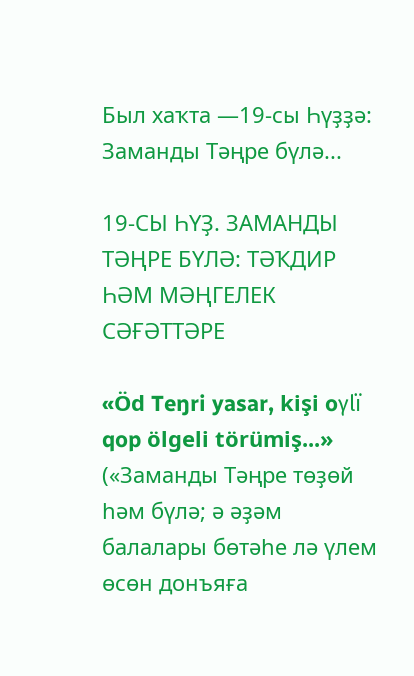Был хаҡта —19-сы Һүҙҙә: Заманды Тәңре бүлә...

19-СЫ ҺҮҘ. ЗАМАНДЫ ТӘҢРЕ БҮЛӘ: ТӘҠДИР ҺӘМ МӘҢГЕЛЕК СӘҒӘТТӘРЕ

«Öd Teŋri yasar, kişi oγlï qop ölgeli törümiş...» («Заманды Тәңре төҙөй һәм бүлә; ә әҙәм балалары бөтәһе лә үлем өсөн донъяға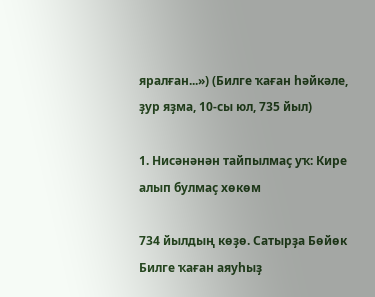яралған...») (Билге ҡаған һәйкәле, ҙур яҙма, 10-сы юл, 735 йыл)

1. Нисәнәнән тайпылмаҫ уҡ: Кире алып булмаҫ хөкөм

734 йылдың көҙө. Сатырҙа Бөйөк Билге ҡаған аяуһыҙ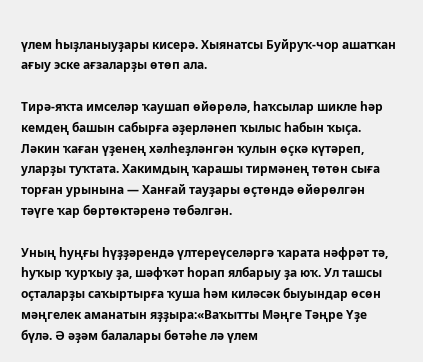үлем һыҙланыуҙары кисерә. Хыянатсы Буйруҡ-чор ашатҡан ағыу эске ағзаларҙы өтөп ала.

Тирә-яҡта имселәр ҡаушап өйөрөлә, һаҡсылар шикле һәр кемдең башын сабырға әҙерләнеп ҡылыс һабын ҡыҫа. Ләкин ҡаған үҙенең хәлһеҙләнгән ҡулын өҫкә күтәреп, уларҙы туҡтата. Хакимдың ҡарашы тирмәнең төтөн сыға торған урынына — Ханғай тауҙары өҫтөндә өйөрөлгән тәүге ҡар бөртөктәренә төбәлгән.

Уның һуңғы һүҙҙәрендә үлтереүселәргә ҡарата нәфрәт тә, һуҡыр ҡурҡыу ҙа, шәфҡәт һорап ялбарыу ҙа юҡ. Ул ташсы оҫталарҙы саҡыртырға ҡуша һәм киләсәк быуындар өсөн мәңгелек аманатын яҙҙыра:«Ваҡытты Мәңге Тәңре Үҙе бүлә. Ә әҙәм балалары бөтәһе лә үлем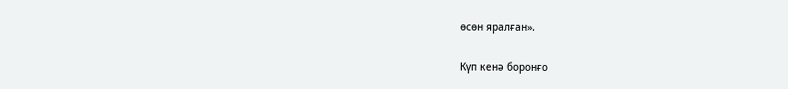өсөн яралған».

Күп кенә боронғо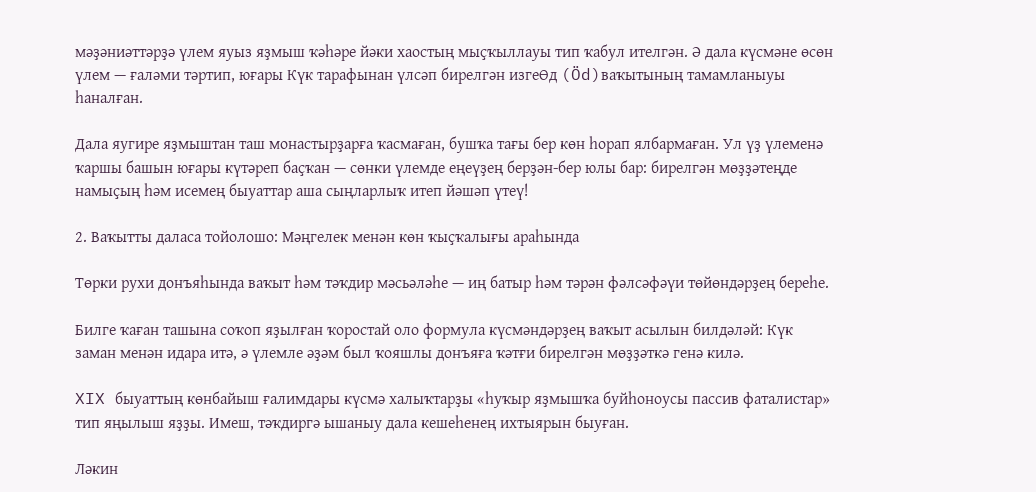мәҙәниәттәрҙә үлем яуыз яҙмыш ҡәһәре йәки хаостың мыҫҡыллауы тип ҡабул ителгән. Ә дала күсмәне өсөн үлем — ғаләми тәртип, юғары Күк тарафынан үлсәп бирелгән изгеӨд (Öd)ваҡытының тамамланыуы һаналған.

Дала яугире яҙмыштан таш монастырҙарға ҡасмаған, бушҡа тағы бер көн һорап ялбармаған. Ул үҙ үлеменә ҡаршы башын юғары күтәреп баҫҡан — сөнки үлемде еңеүҙең берҙән-бер юлы бар: бирелгән мөҙҙәтеңде намыҫың һәм исемең быуаттар аша сыңларлыҡ итеп йәшәп үтеү!

2. Ваҡытты даласа тойолошо: Мәңгелек менән көн ҡыҫҡалығы араһында

Төрки рухи донъяһында ваҡыт һәм тәҡдир мәсьәләһе — иң батыр һәм тәрән фәлсәфәүи төйөндәрҙең береһе.

Билге ҡаған ташына соҡоп яҙылған ҡоростай оло формула күсмәндәрҙең ваҡыт асылын билдәләй: Күк заман менән идара итә, ә үлемле әҙәм был ҡояшлы донъяға ҡәтғи бирелгән мөҙҙәткә генә килә.

XIX быуаттың көнбайыш ғалимдары күсмә халыҡтарҙы «һуҡыр яҙмышҡа буйһоноусы пассив фаталистар» тип яңылыш яҙҙы. Имеш, тәҡдиргә ышаныу дала кешеһенең ихтыярын быуған.

Ләкин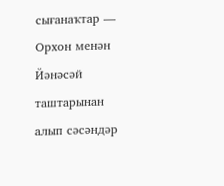сығанаҡтар — Орхон менән Йәнәсәй таштарынан алып сәсәндәр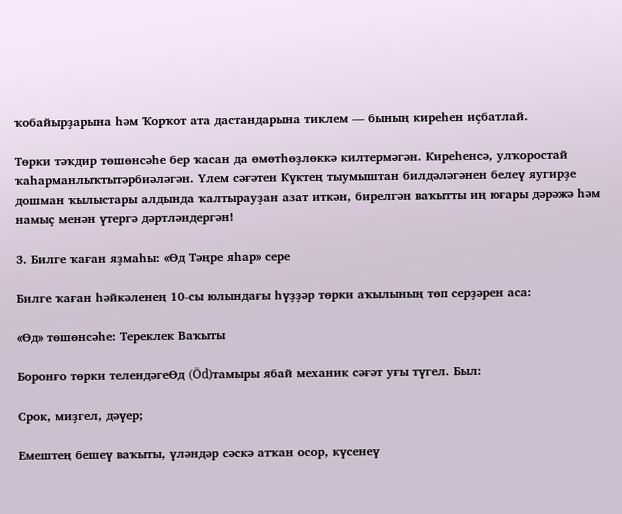ҡобайырҙарына һәм Ҡорҡот ата дастандарына тиклем — бының киреһен иҫбатлай.

Төрки тәҡдир төшөнсәһе бер ҡасан да өмөтһөҙлөккә килтермәгән. Киреһенсә, улҡоростай ҡаһарманлыҡтытәрбиәләгән. Үлем сәғәтен Күктең тыумыштан билдәләгәнен белеү яугирҙе дошман ҡылыстары алдында ҡалтырауҙан азат иткән, бирелгән ваҡытты иң юғары дәрәжә һәм намыҫ менән үтергә дәртләндергән!

3. Билге ҡаған яҙмаһы: «Өд Тәңре яһар» сере

Билге ҡаған һәйкәленең 10-сы юлындағы һүҙҙәр төрки аҡылының төп серҙәрен аса:

«Өд» төшөнсәһе: Тереклек Ваҡыты

Боронғо төрки телендәгеӨд (Öd)тамыры ябай механик сәғәт уғы түгел. Был:

Срок, миҙгел, дәүер;

Емештең бешеү ваҡыты, үләндәр сәскә атҡан осор, күсенеү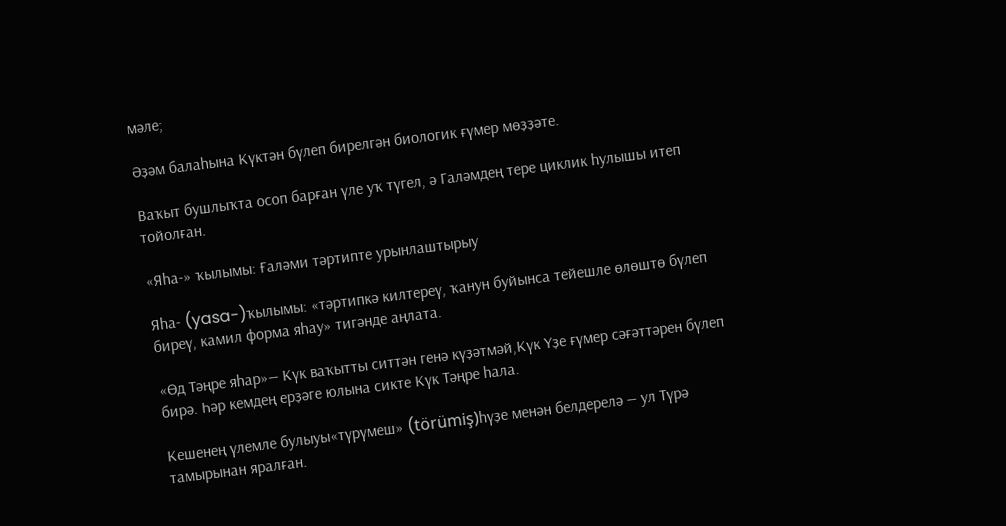мәле;

Әҙәм балаһына Күктән бүлеп бирелгән биологик ғүмер мөҙҙәте.

Ваҡыт бушлыҡта осоп барған үле уҡ түгел, ә Галәмдең тере циклик һулышы итеп тойолған.

«Яһа-» ҡылымы: Ғаләми тәртипте урынлаштырыу

Яһа- (yasa-)ҡылымы: «тәртипкә килтереү, ҡанун буйынса тейешле өлөштө бүлеп биреү, камил форма яһау» тигәнде аңлата.

«Өд Тәңре яһар»— Күк ваҡытты ситтән генә күҙәтмәй,Күк Үҙе ғүмер сәғәттәрен бүлеп бирә. Һәр кемдең ерҙәге юлына сикте Күк Тәңре һала.

Кешенең үлемле булыуы«түрүмеш» (törümiş)һүҙе менән белдерелә — ул Түрә тамырынан яралған.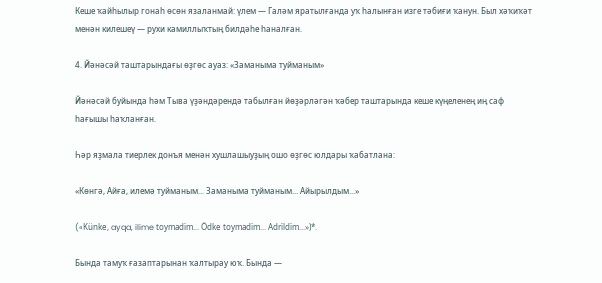Кеше ҡайһылыр гонаһ өсөн язаланмай: үлем — Галәм яратылғанда уҡ һалынған изге тәбиғи ҡанун. Был хәҡиҡәт менән килешеү — рухи камиллыҡтың билдәһе һаналған.

4. Йәнәсәй таштарындағы өҙгөс ауаз: «Заманыма туйманым»

Йәнәсәй буйында һәм Тыва үҙәндәрендә табылған йөҙәрләгән ҡәбер таштарында кеше күңеленең иң саф һағышы һаҡланған.

Һәр яҙмала тиерлек донъя менән хушлашыуҙың ошо өҙгөс юлдары ҡабатлана:

«Көнгә, Айға, илемә туйманым... Заманыма туйманым... Айырылдым...»

(«Künke, ayqa, ilime toymadïm... Ödke toymadïm... Adrïldïm...»)*.

Бында тамуҡ ғазаптарынан ҡалтырау юҡ. Бында —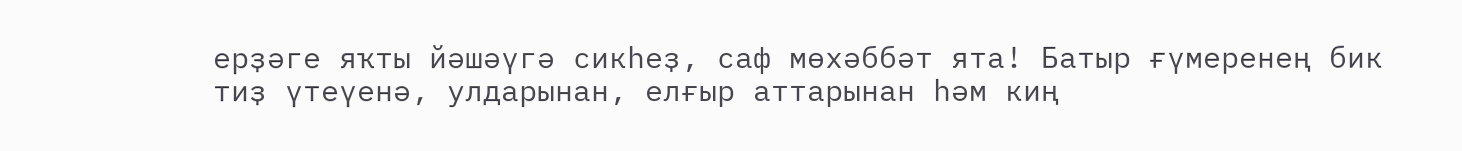ерҙәге яҡты йәшәүгә сикһеҙ, саф мөхәббәт ята! Батыр ғүмеренең бик тиҙ үтеүенә, улдарынан, елғыр аттарынан һәм киң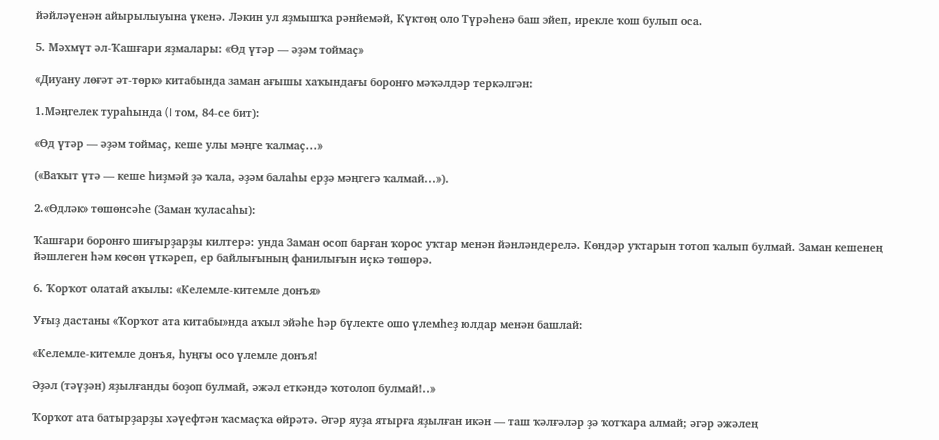йәйләүенән айырылыуына үкенә. Ләкин ул яҙмышҡа рәнйемәй, Күктөң оло Түрәһенә баш эйеп, ирекле ҡош булып оса.

5. Мәхмүт әл-Ҡашғари яҙмалары: «Өд үтәр — әҙәм тоймаҫ»

«Диуану лөғәт әт-төрк» китабында заман ағышы хаҡындағы боронғо мәҡәлдәр теркәлгән:

1.Мәңгелек тураһында (I том, 84-се бит):

«Өд үтәр — әҙәм тоймаҫ, кеше улы мәңге ҡалмаҫ...»

(«Ваҡыт үтә — кеше һиҙмәй ҙә ҡала, әҙәм балаһы ерҙә мәңгегә ҡалмай...»).

2.«Өдләк» төшөнсәһе (Заман ҡуласаһы):

Ҡашғари боронғо шиғырҙарҙы килтерә: унда Заман осоп барған ҡорос уҡтар менән йәнләндерелә. Көндәр уҡтарын тотоп ҡалып булмай. Заман кешенең йәшлеген һәм көсөн үткәреп, ер байлығының фанилығын иҫкә төшөрә.

6. Ҡорҡот олатай аҡылы: «Келемле-китемле донъя»

Уғыҙ дастаны «Ҡорҡот ата китабы»нда аҡыл эйәһе һәр бүлекте ошо үлемһеҙ юлдар менән башлай:

«Келемле-китемле донъя, һуңғы осо үлемле донъя!

Әҙәл (тәүҙән) яҙылғанды боҙоп булмай, әжәл еткәндә ҡотолоп булмай!..»

Ҡорҡот ата батырҙарҙы хәүефтән ҡасмаҫҡа өйрәтә. Әгәр яуҙа ятырға яҙылған икән — таш ҡәлғәләр ҙә ҡотҡара алмай; әгәр әжәлең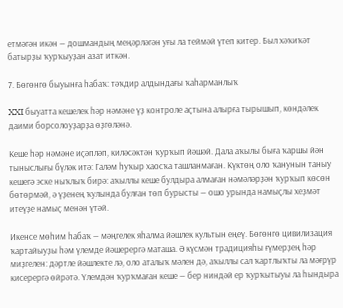етмәгән икән — дошмандың меңәрләгән уғы ла теймәй үтеп китер. Был хәҡиҡәт батырҙы ҡурҡыуҙан азат иткән.

7. Бөгөнгө быуынға һабаҡ: тәҡдир алдындағы ҡаһарманлыҡ

XXI быуатта кешелек һәр нәмәне үҙ контроле аҫтына алырға тырышып, көндәлек даими борсолоуҙарҙа өҙгөләнә.

Кеше һәр нәмәне иҫәпләп, киләсәктән ҡурҡып йәшәй. Дала аҡылы быға ҡаршы йән тыныслығы бүләк итә: Галәм һуҡыр хаосҡа ташланмаған. Күктөң оло ҡанунын таныу кешегә эске ныҡлыҡ бирә: аҡыллы кеше булдыра алмаған нәмәләрҙән ҡурҡып көсөн бөтөрмәй, ә үҙенең ҡулында булған төп бурысты — ошо урында намыҫлы хеҙмәт итеүҙе намыҫ менән үтәй.

Икенсе мөһим һабаҡ — мәңгелек яһалма йәшлек культын еңеү. Бөгөнгө цивилизация ҡартайыуҙы һәм үлемде йәшерергә маташа. Ә күсмән традицияһы ғүмерҙең һәр миҙгелен: дәртле йәшлекте лә, оло аталыҡ мәлен дә, аҡыллы сал ҡартлыҡты ла мәғрүр кисерергә өйрәтә. Үлемдән ҡурҡмаған кеше — бер ниндәй ер ҡурҡытыуы ла һындыра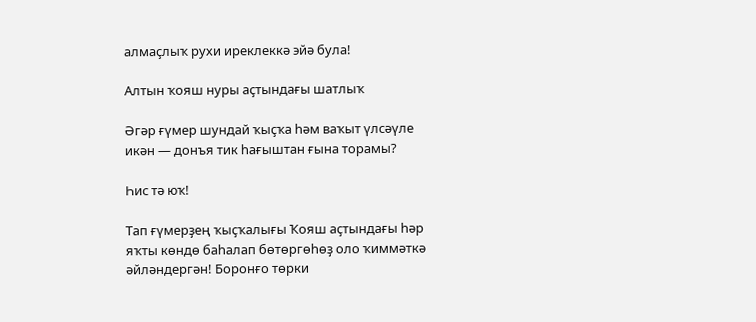алмаҫлыҡ рухи иреклеккә эйә була!

Алтын ҡояш нуры аҫтындағы шатлыҡ

Әгәр ғүмер шундай ҡыҫҡа һәм ваҡыт үлсәүле икән — донъя тик һағыштан ғына торамы?

Һис тә юҡ!

Тап ғүмерҙең ҡыҫҡалығы Ҡояш аҫтындағы һәр яҡты көндө баһалап бөтөргөһөҙ оло ҡиммәткә әйләндергән! Боронғо төрки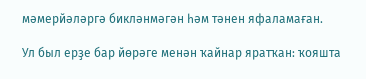мәмерйәләргә бикләнмәгән һәм тәнен яфаламаған.

Ул был ерҙе бар йөрәге менән ҡайнар яратҡан: ҡояшта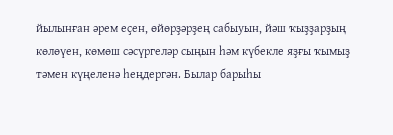йылынған әрем еҫен, өйөрҙәрҙең сабыуын, йәш ҡыҙҙарҙың көлөүен, көмөш сәсүргеләр сыңын һәм күбекле яҙғы ҡымыҙ тәмен күңеленә һеңдергән. Былар барыһы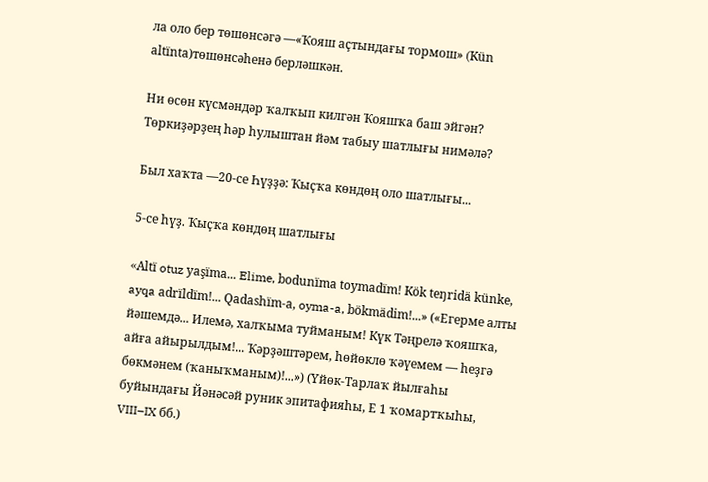ла оло бер төшөнсәгә —«Ҡояш аҫтындағы тормош» (Kün altïnta)төшөнсәһенә берләшкән.

Ни өсөн күсмәндәр ҡалҡып килгән Ҡояшҡа баш эйгән? Төркиҙәрҙең һәр һулыштан йәм табыу шатлығы нимәлә?

Был хаҡта —20-се Һүҙҙә: Ҡыҫҡа көндөң оло шатлығы...

5-се һүҙ. Ҡыҫҡа көндөң шатлығы

«Altï otuz yaşïma... Elime, bodunïma toymadïm! Kök teŋridä künke, ayqa adrïldïm!... Qadashïm-a, oyma-a, bökmädim!...» («Егерме алты йәшемдә... Илемә, халҡыма туйманым! Күк Тәңрелә ҡояшҡа, айға айырылдым!... Ҡәрҙәштәрем, һөйөклө ҡәүемем — һеҙгә бөкмәнем (ҡаныҡманым)!...») (Үйөк-Тарлаҡ йылғаһы буйындағы Йәнәсәй руник эпитафияһы, Е 1 ҡомартҡыһы, VIII–IX бб.)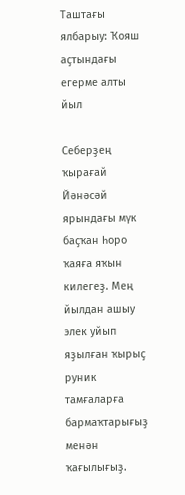Таштағы ялбарыу: Ҡояш аҫтындағы егерме алты йыл

Себерҙең ҡырағай Йәнәсәй ярындағы мүк баҫҡан һоро ҡаяға яҡын килегеҙ. Мең йылдан ашыу элек уйып яҙылған ҡырыҫ руник тамғаларға бармаҡтарығыҙ менән ҡағылығыҙ.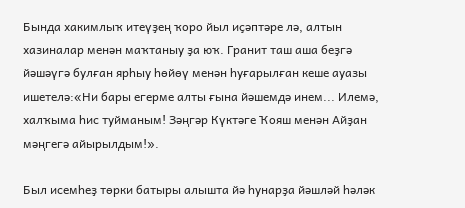Бында хакимлыҡ итеүҙең ҡоро йыл иҫәптәре лә, алтын хазиналар менән маҡтаныу ҙа юҡ. Гранит таш аша беҙгә йәшәүгә булған ярһыу һөйөү менән һуғарылған кеше ауазы ишетелә:«Ни бары егерме алты ғына йәшемдә инем... Илемә, халҡыма һис туйманым! Зәңгәр Күктәге Ҡояш менән Айҙан мәңгегә айырылдым!».

Был исемһеҙ төрки батыры алышта йә һунарҙа йәшләй һәләк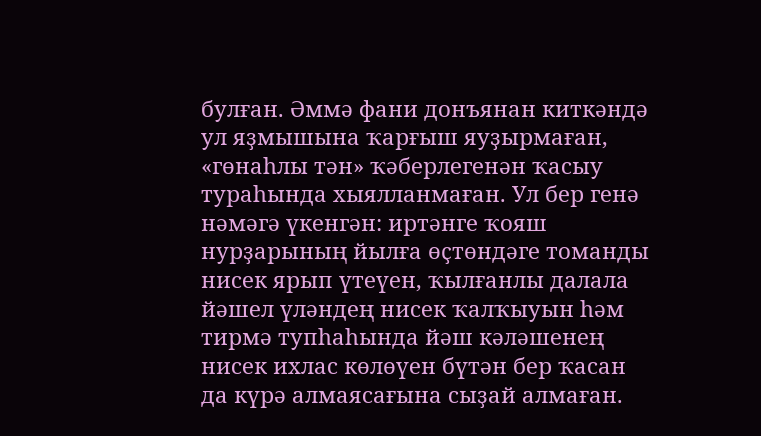булған. Әммә фани донъянан киткәндә ул яҙмышына ҡарғыш яуҙырмаған, «гөнаһлы тән» ҡәберлегенән ҡасыу тураһында хыялланмаған. Ул бер генә нәмәгә үкенгән: иртәнге ҡояш нурҙарының йылға өҫтөндәге томанды нисек ярып үтеүен, ҡылғанлы далала йәшел үләндең нисек ҡалҡыуын һәм тирмә тупһаһында йәш кәләшенең нисек ихлас көлөүен бүтән бер ҡасан да күрә алмаясағына сыҙай алмаған.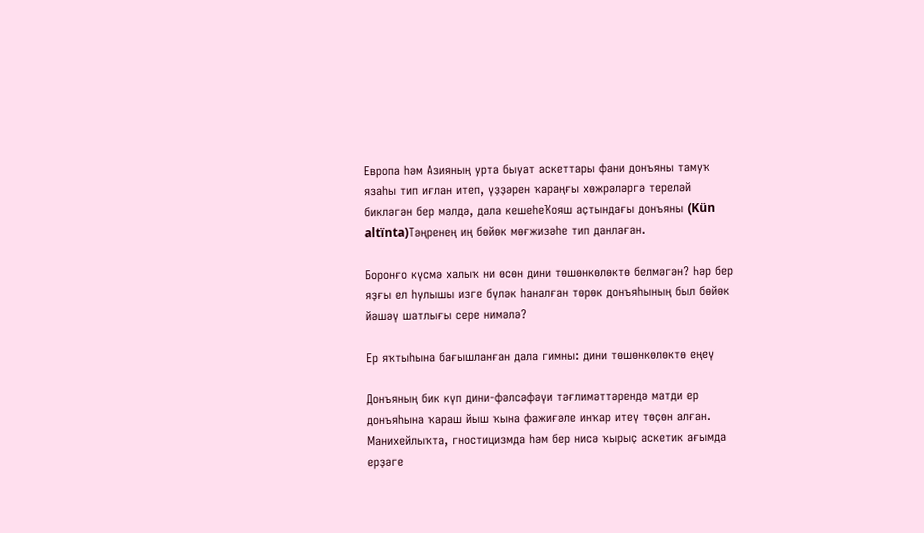Европа һәм Азияның урта быуат аскеттары фани донъяны тамуҡ язаһы тип иғлан итеп, үҙҙәрен ҡараңғы хөжрәләргә тереләй бикләгән бер мәлдә, дала кешеһеҠояш аҫтындағы донъяны (Kün altïnta)Тәңренең иң бөйөк мөғжизәһе тип данлаған.

Боронғо күсмә халыҡ ни өсөн дини төшөнкөлөктө белмәгән? Һәр бер яҙғы ел һулышы изге бүләк һаналған төрөк донъяһының был бөйөк йәшәү шатлығы сере нимәлә?

Ер яҡтыһына бағышланған дала гимны: дини төшөнкөлөктө еңеү

Донъяның бик күп дини-фәлсәфәүи тәғлимәттәрендә матди ер донъяһына ҡараш йыш ҡына фажиғәле инҡар итеү төҫөн алған. Манихейлыҡта, гностицизмда һәм бер нисә ҡырыҫ аскетик ағымда ерҙәге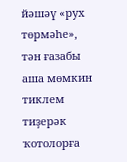йәшәү «рух төрмәһе», тән ғазабы аша мөмкин тиклем тиҙерәк ҡотолорға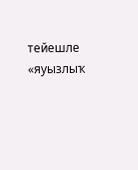тейешле «яуызлыҡ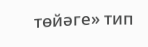төйәге» тип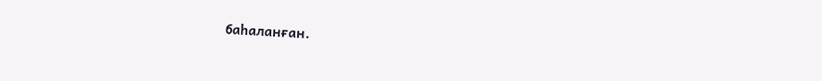баһаланған.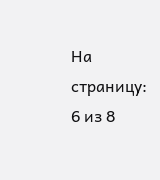На страницу:
6 из 8